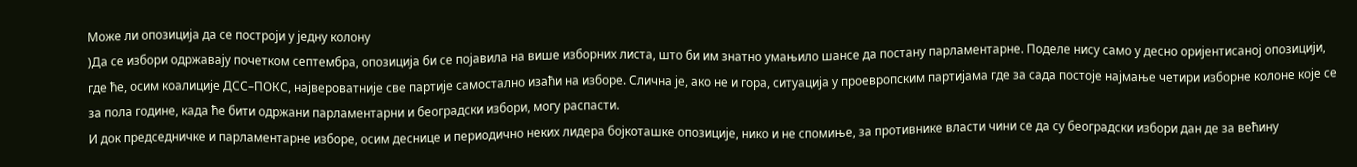Може ли опозиција да се построји у једну колону
)Да се избори одржавају почетком септембра, опозиција би се појавила на више изборних листа, што би им знатно умањило шансе да постану парламентарне. Поделе нису само у десно оријентисаној опозицији, где ће, осим коалиције ДСС–ПОКС, највероватније све партије самостално изаћи на изборе. Слична је, ако не и гора, ситуација у проевропским партијама где за сада постоје најмање четири изборне колоне које се за пола године, када ће бити одржани парламентарни и београдски избори, могу распасти.
И док председничке и парламентарне изборе, осим деснице и периодично неких лидера бојкоташке опозиције, нико и не спомиње, за противнике власти чини се да су београдски избори дан де за већину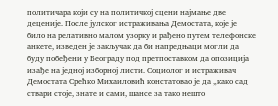политичара који су на политичкој сцени најмање две деценије. После јулског истраживања Демостата, које је било на релативно малом узорку и рађено путем телефонске анкете, изведен је закључак да би напредњаци могли да буду побеђени у Београду под претпоставком да опозиција изађе на једној изборној листи. Социолог и истраживач Демостата Срећко Михаиловић констатовао је да „како сад ствари стоје, знате и сами, шансе за тако нешто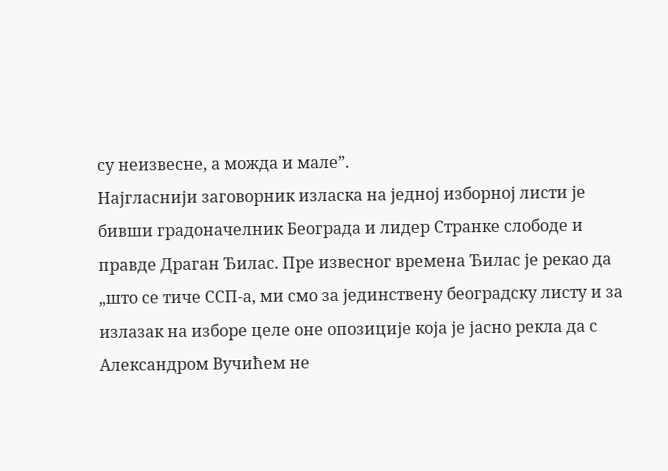су неизвесне, а можда и мале”.
Најгласнији заговорник изласка на једној изборној листи је бивши градоначелник Београда и лидер Странке слободе и правде Драган Ђилас. Пре извесног времена Ђилас је рекао да „што се тиче ССП-а, ми смо за јединствену београдску листу и за излазак на изборе целе оне опозиције која је јасно рекла да с Александром Вучићем не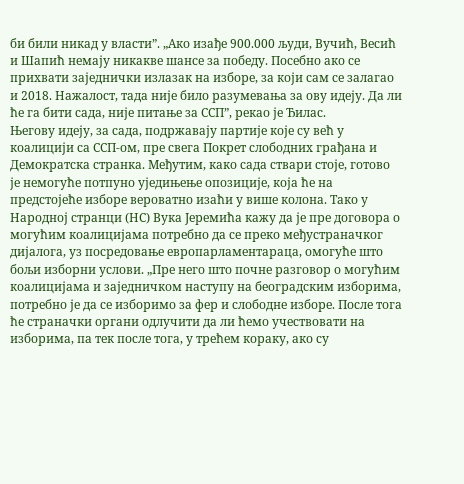би били никад у власти”. „Ако изађе 900.000 људи, Вучић, Весић и Шапић немају никакве шансе за победу. Посебно ако се прихвати заједнички излазак на изборе, за који сам се залагао и 2018. Нажалост, тада није било разумевања за ову идеју. Да ли ће га бити сада, није питање за ССП”, рекао је Ђилас.
Његову идеју, за сада, подржавају партије које су већ у коалицији са ССП-ом, пре свега Покрет слободних грађана и Демократска странка. Међутим, како сада ствари стоје, готово је немогуће потпуно уједињење опозиције, која ће на предстојеће изборе вероватно изаћи у више колона. Тако у Народној странци (НС) Вука Јеремића кажу да је пре договора о могућим коалицијама потребно да се преко међустраначког дијалога, уз посредовање европарламентараца, омогуће што бољи изборни услови. „Пре него што почне разговор о могућим коалицијама и заједничком наступу на београдским изборима, потребно је да се изборимо за фер и слободне изборе. После тога ће страначки органи одлучити да ли ћемо учествовати на изборима, па тек после тога, у трећем кораку, ако су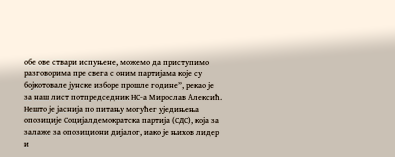обе ове ствари испуњене, можемо да приступимо разговорима пре свега с оним партијама које су бојкотовале јунске изборе прошле године”, рекао је за наш лист потпредседник НС-а Мирослав Алексић.
Нешто је јаснија по питању могућег уједињења опозиције Социјалдемократска партија (СДС), која за залаже за опозициони дијалог, иако је њихов лидер и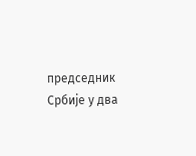председник Србије у два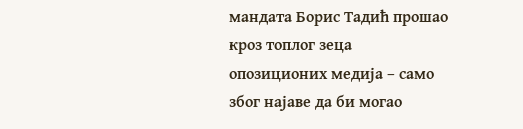мандата Борис Тадић прошао кроз топлог зеца опозиционих медија – само због најаве да би могао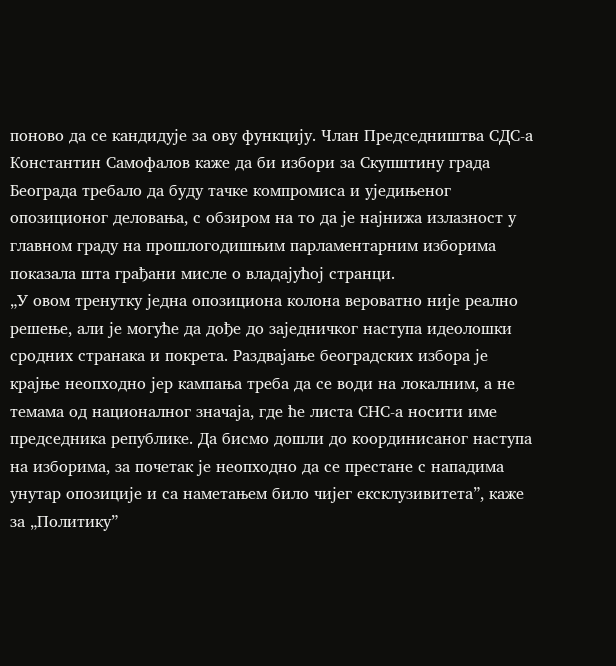поново да се кандидује за ову функцију. Члан Председништва СДС-а Константин Самофалов каже да би избори за Скупштину града Београда требало да буду тачке компромиса и уједињеног опозиционог деловања, с обзиром на то да је најнижа излазност у главном граду на прошлогодишњим парламентарним изборима показала шта грађани мисле о владајућој странци.
„У овом тренутку једна опозициона колона вероватно није реално решење, али је могуће да дође до заједничког наступа идеолошки сродних странака и покрета. Раздвајање београдских избора је крајње неопходно јер кампања треба да се води на локалним, а не темама од националног значаја, где ће листа СНС-а носити име председника републике. Да бисмо дошли до координисаног наступа на изборима, за почетак је неопходно да се престане с нападима унутар опозиције и са наметањем било чијег ексклузивитета”, каже за „Политику”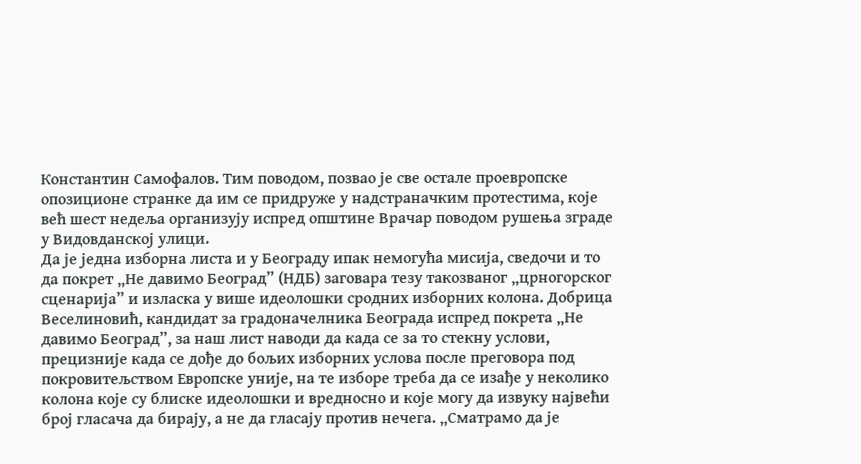Константин Самофалов. Тим поводом, позвао је све остале проевропске опозиционе странке да им се придруже у надстраначким протестима, које већ шест недеља организују испред општине Врачар поводом рушења зграде у Видовданској улици.
Да је једна изборна листа и у Београду ипак немогућа мисија, сведочи и то да покрет „Не давимо Београд” (НДБ) заговара тезу такозваног „црногорског сценарија” и изласка у више идеолошки сродних изборних колона. Добрица Веселиновић, кандидат за градоначелника Београда испред покрета „Не давимо Београд”, за наш лист наводи да када се за то стекну услови, прецизније када се дође до бољих изборних услова после преговора под покровитељством Европске уније, на те изборе треба да се изађе у неколико колона које су блиске идеолошки и вредносно и које могу да извуку највећи број гласача да бирају, а не да гласају против нечега. „Сматрамо да је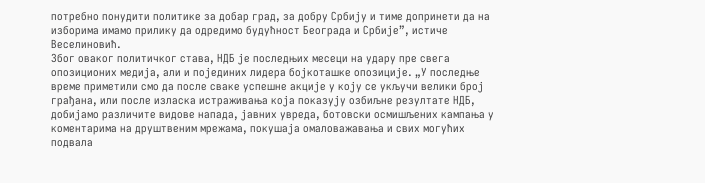потребно понудити политике за добар град, за добру Србију и тиме допринети да на изборима имамо прилику да одредимо будућност Београда и Србије”, истиче Веселиновић.
Због оваког политичког става, НДБ је последњих месеци на удару пре свега опозиционих медија, али и појединих лидера бојкоташке опозиције. „У последње време приметили смо да после сваке успешне акције у коју се укључи велики број грађана, или после изласка истраживања која показују озбиљне резултате НДБ, добијамо различите видове напада, јавних увреда, ботовски осмишљених кампања у коментарима на друштвеним мрежама, покушаја омаловажавања и свих могућих подвала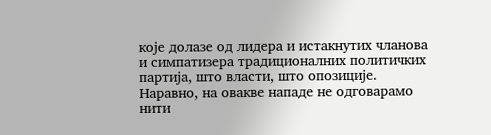које долазе од лидера и истакнутих чланова и симпатизера традиционалних политичких партија, што власти, што опозиције. Наравно, на овакве нападе не одговарамо нити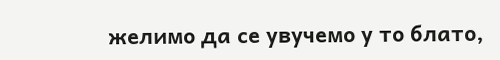желимо да се увучемо у то блато,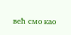већ смо као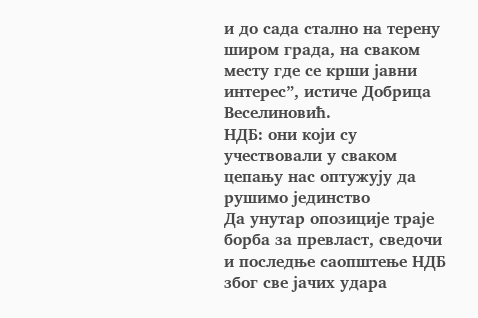и до сада стално на терену широм града, на сваком месту где се крши јавни интерес”, истиче Добрица Веселиновић.
НДБ: они који су учествовали у сваком цепању нас оптужују да рушимо јединство
Да унутар опозиције траје борба за превласт, сведочи и последње саопштење НДБ због све јачих удара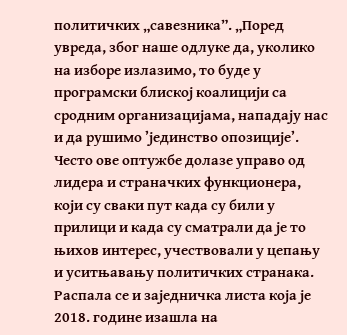политичких „савезника”. „Поред увреда, због наше одлуке да, уколико на изборе излазимо, то буде у програмски блиској коалицији са сродним организацијама, нападају нас и да рушимо ’јединство опозиције’. Често ове оптужбе долазе управо од лидера и страначких функционера, који су сваки пут када су били у прилици и када су сматрали да је то њихов интерес, учествовали у цепању и уситњавању политичких странака. Распала се и заједничка листа која је 2018. године изашла на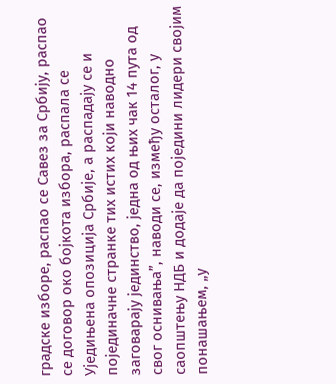градске изборе, распао се Савез за Србију, распао се договор око бојкота избора, распала се Уједињена опозиција Србије, а распадају се и појединачне странке тих истих који наводно заговарају јединство, једна од њих чак 14 пута од свог оснивања”, наводи се, између осталог, у саопштењу НДБ и додаје да поједини лидери својим понашањем, „у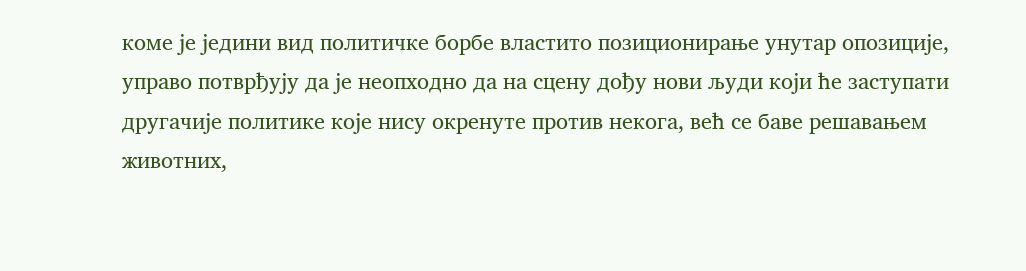коме је једини вид политичке борбе властито позиционирање унутар опозиције, управо потврђују да је неопходно да на сцену дођу нови људи који ће заступати другачије политике које нису окренуте против некога, већ се баве решавањем животних,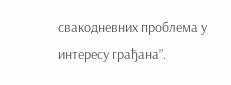свакодневних проблема у интересу грађана”.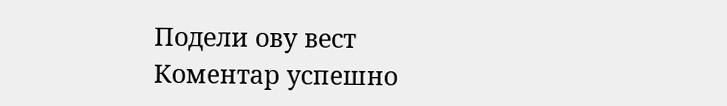Подели ову вест
Комeнтар успeшно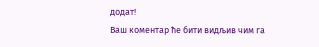додат!
Ваш комeнтар ћe бити видљив чим га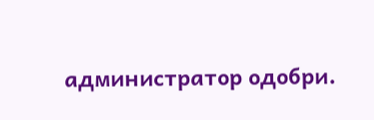администратор одобри.